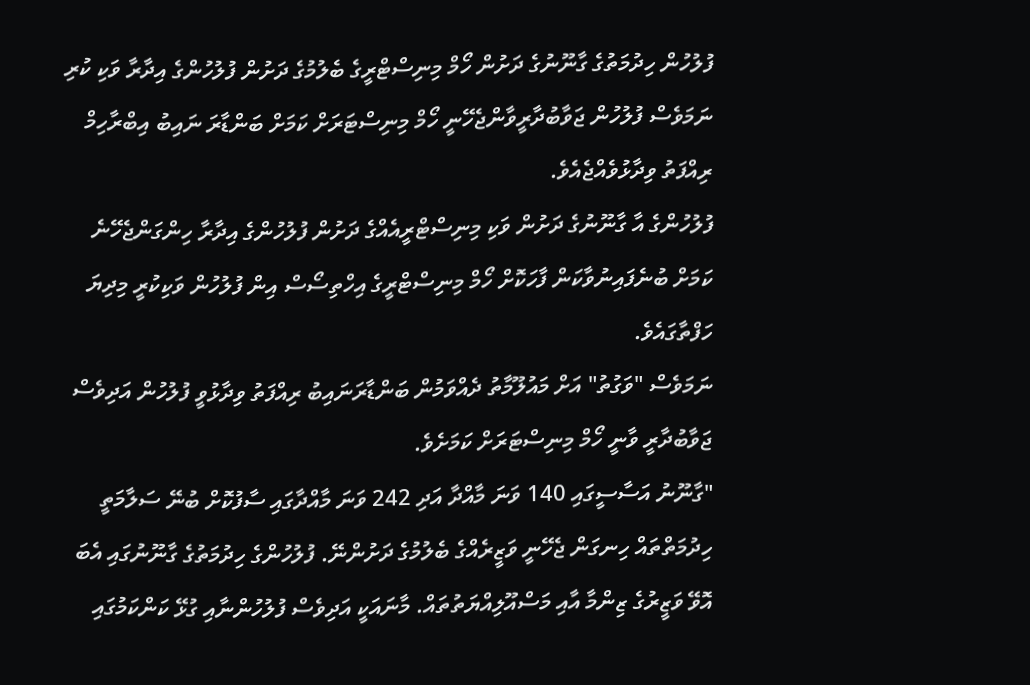ފުލުހުން ހިދުމަތުގެ ގާނޫނުގެ ދަށުން ހޯމް މިނިސްޓްރީގެ ބެލުމުގެ ދަށުން ފުލުހުންގެ އިދާރާ ވަކި ކުރި ނަމަވެސް ފުލުހުން ޖަވާބުދާރީވާންޖެހޭނީ ހޯމް މިނިސްޓަރަށް ކަމަށް ބަންޑާރަ ނައިބު އިބްރާހިމް ރިއްފަތު ވިދާޅުވެއްޖެއެވެ.
ފުލުހުންގެ އާ ގާނޫނުގެ ދަށުން ވަކި މިނިސްޓްރީއެއްގެ ދަށުން ފުލުހުންގެ އިދާރާ ހިންގަންޖެހޭނެ ކަމަށް ބުނެފައިނުވާކަން ފާހަކޮށް ހޯމް މިނިސްޓްރީގެ އިހްތިސޯސް އިން ފުލުހުން ވަކިކުރީ މިދިޔަ ހަފްތާގައެވެ.
ނަމަވެސް "ވަގުތު" އަށް މައުލޫމާތު ދެއްވަމުން ބަންޑާރަނައިބު ރިއްފަތު ވިދާޅުވީ ފުލުހުން އަދިވެސް ޖަވާބުދާރީ ވާނީ ހޯމް މިނިސްޓަރަށް ކަމަށެވެ.
"ގާނޫނު އަސާސީގައި 140 ވަނަ މާއްދާ އަދި 242 ވަނަ މާއްދާގައި ސާފުކޮށް ބުނޭ ސަލާމަތީ ހިދުމަތްތައް ހިނގަން ޖެހޭނީ ވަޒީރެއްގެ ބެލުމުގެ ދަށުންނޭ. ފުލުހުންގެ ހިދުމަތުގެ ގާނޫނުގައި އެބަ އޮވޭ ވަޒީރުގެ ޒިންމާ އާއި މަސްއޫލިއްޔަތުތައް. މާނައަކީ އަދިވެސް ފުލުހުންނާއި ގުޅޭ ކަންކަމުގައި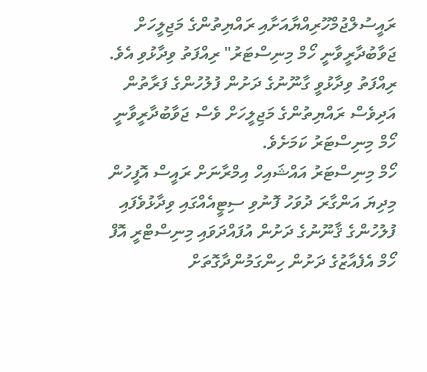ރައީސުލްޖުމްހޫރިއްޔާއަށާއި ރައްޔިތުންގެ މަޖިލީހަށް ޖަވާބުދާރީވާނީ ހޯމް މިނިސްޓަރު" ރިއްފަތު ވިދާޅުވި އެވެ.
ރިއްފަތު ވިދާޅުވީ ގާނޫނުގެ ދަށުން ފުލުހުންގެ ފަރާތުން އަދިވެސް ރައްޔިތުންގެ މަޖިލީހަށް ވެސް ޖަވާބުދާރީވާނީ ހޯމް މިނިސްޓަރު ކަމަށެވެ.
ހޯމް މިނިސްޓަރު އައްޝައިހް އިމްރާނަށް ރައީސް އޮފީހުން މިދިޔަ އަންގާރަ ދުވަހު ފޮނުވި ސިޓީއެއްގައި ވިދާޅުވެފައި ފުލުހުންގެ ޤާނޫނުގެ ދަށުން އުފައްދަވައި މިނިސްޓްރީ އޮފް ހޯމް އެފެއާޒުގެ ދަށުން ހިންގަމުންދާގޮތަށް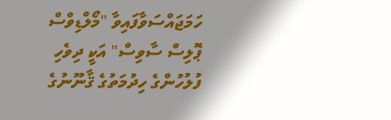ހަމަޖައްސަވާފައިވާ "މޯލްޑިވްސް ޕޮލިސް ސާވިސް" އަކީ ދިވެހި ފުލުހުންގެ ހިދުމަތުގެ ޤާނޫނުގެ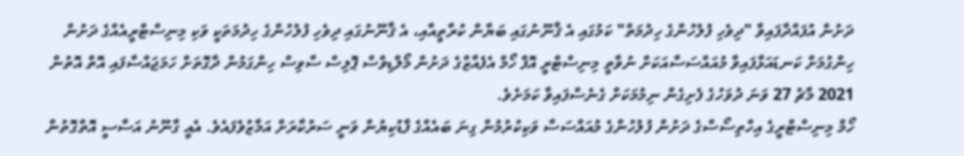ދަށުން އުފައްދާފައިވާ "ދިވެހި ފުލުހުންގެ ހިދުމަތް" ކަމުގައި އެ ޤާނޫނުގައި ބަޔާން ކުރާތީއާއި، އެ ޤާނޫނުގައި ދިވެހި ފުލުހުންގެ ހިދުމަތަކީ ވަކި މިނިސްޓްރީއެއްގެ ދަށުން ހިންގުމަށް ކަނޑައަޅާފައިވާ މުއައްސަސާއަކަށް ނުވާތީ މިނިސްޓްރީ އޮފް ހޯމް އެފެއާޒްގެ ދަށުން މޯލްޑިވްސް ޕޮލިސް ސާވިސް ހިންގަމުން ދާގޮތަށް ހަމަޖައްސާފައި އޮތް އޮތުން 2021 މާޗު 27 ވަނަ ދުވަހުގެ ފެށިގެން ނިމުމަކަށް ގެނެސްފައިވާ ކަމަށެވެ.
ހޯމް މިނިސްޓްރީގެ އިހްތިސޯސްގެ ދަށުން ފުލުހުންގެ މުއައްސަސާ ވަކިކުރުމުން ގިނަ ބައެއްގެ ފާޑުކިޔުން ވަނީ ސަރުކާރަށް އަމާޒުވެފައެވެ. އެއީ ގާނޫނު އަސާސީ އޮތްގޮތުން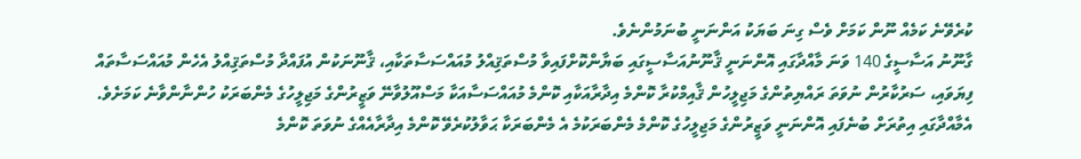ކުރެވޭނެ ކަމެއް ނޫން ކަމަށް ވެސް ގިނަ ބަޔަކު އަންނަނީ ބުނަމުންނެވެ.
ގާނޫނު އަސާސީގެ 140 ވަނަ މާއްދާގައި އޮންނަނީ ޤާނޫނުއަސާސީގައި ބަޔާންކޮށްފައިވާ މުސްތަޤިއްލު މުއައްސަސާތަކާއި، ޤާނޫނަކުން އުފައްދާ މުސްތަޤިއްލު އެހެން މުއައްސަސާތައް ފިޔަވައި، ސަރުކާރުން ނުވަތަ ރައްޔިތުންގެ މަޖިލީހުން ޤާއިމްކުރާ ކޮންމެ އިދާރާއަކާއި ކޮންމެ މުއައްސަސާއަކާ މަސްއޫލުވާނޭ ވަޒީރުންގެ މަޖިލީހުގެ މެންބަރަކު ހުންނާންވާނެ ކަމަށެވެ. އެމާއްދާގައި އިތުރަށް ބުނެފައި އޮންނަނީ ވަޒީރުންގެ މަޖިލީހުގެ ކޮންމެ މެންބަރަކުމެ އެ މެންބަރަކާ ޙަވާލުކުރެވޭ ކޮންމެ އިދާރާއެއްގެ ނުވަތަ ކޮންމެ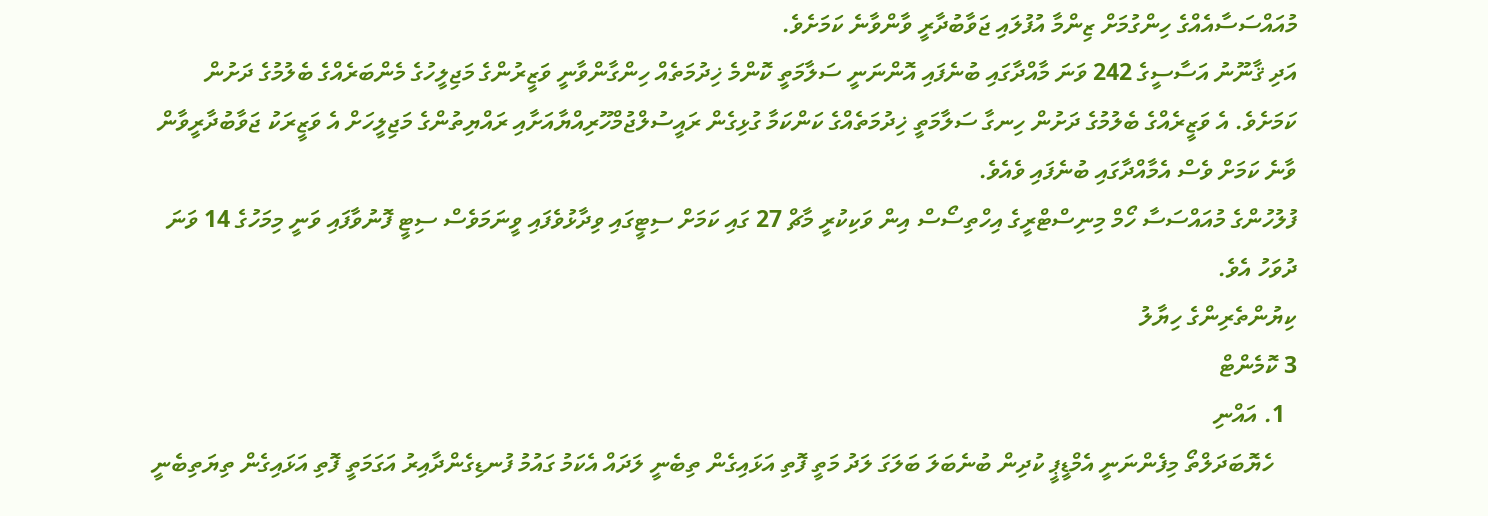މުއައްސަސާއެއްގެ ހިންގުމަށް ޒިންމާ އުފުލައި ޖަވާބުދާރީ ވާންވާނެ ކަމަށެވެ.
އަދި ޤާނޫނު އަސާސީގެ 242 ވަނަ މާއްދާގައި ބުނެފައި އޮންނަނީ ސަލާމަތީ ކޮންމެ ޚިދުމަތެއް ހިންގާންވާނީ ވަޒީރުންގެ މަޖިލީހުގެ މެންބަރެއްގެ ބެލުމުގެ ދަށުން ކަމަށެވެ. އެ ވަޒީރެއްގެ ބެލުމުގެ ދަށުން ހިނގާ ސަލާމަތީ ޚިދުމަތެއްގެ ކަންކަމާ ގުޅިގެން ރައީސުލްޖުމްހޫރިއްޔާއަށާއި ރައްޔިތުންގެ މަޖިލީހަށް އެ ވަޒީރަކު ޖަވާބުދާރީވާން ވާނެ ކަމަށް ވެސް އެމާއްދާގައި ބުނެފައި ވެއެވެ.
ފުލުހުންގެ މުއައްސަސާ ހޯމް މިނިސްޓްރީގެ އިހްތިސޯސް އިން ވަކިކުރީ މާޗް 27 ގައި ކަމަށް ސިޓީގައި ވިދާޅުވެފައި ވީނަމަވެސް ސިޓީ ފޮނުވާފައި ވަނީ މިމަހުގެ 14 ވަނަ ދުވަހު އެވެ.
ކިޔުންތެރިންގެ ހިޔާލު
3 ކޮމެންޓް
  1. އައްނި
    ހެޔޮބަދަލްތޯ މިފެންނަނީ އެމްޑީޕީ ކުދިން ބުނެބަލަ ބަލަގަ ލަދު މަތީ ފޮތި އަޅައިގެން ތިބެނީ ލަދައް އެކަމު ގައުމު ފުނޑިގެންދާއިރު އަގަމަތީ ފޮތި އަޅައިގެން ތިޔަތިބެނީ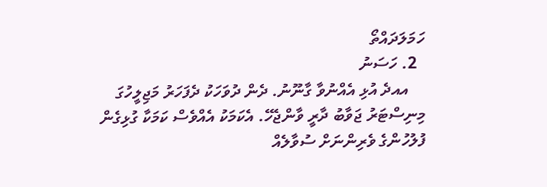ހަމަލަދައްތޯ
  2. ހަސަނު
    އއދެ އުޅި އެއްނުވާ ގާނޫނު. ދެން ދުވަހަކު ދެފަހަރު މަޖިލީހުގަ މިނިސްޓަރު ޖަވާބު ދާރީ ވާންޖެހޭ. އެކަމަކު އެއްވެސް ކަމަކާ ގުޅިގެން ފުލުހުންގެ ވެރިންނަށް ސުވާލެއް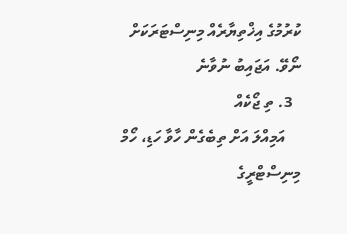ކުރުމުގެ އިޚްތިޔާރެއް މިނިސްޓަރަކަށް ނޯވޭ. އަޖައިބު ނުވާނެ
  3. ތި ޖޯކެއް
    އަމިއްލަ އަށް ތިބެގެން ހާވާ ހަޑި، ހޯމް މިނިސްޓްރީގެ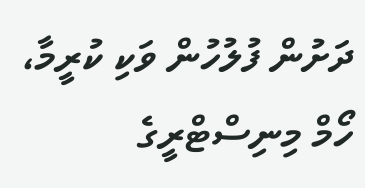ދަށުން ފުލުހުން ވަކި ކުރީމާ، ހޯމް މިނިސްޓްރީގެ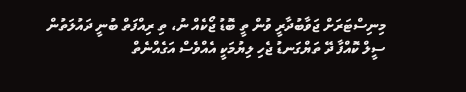މިނިސްޓަރަށް ޖަވާބުދާރީ ވުން ތީ ބޮޑު ޖޯކެއް ނު، ތި ރިއްފަތް ބުނީ ދައުލަތުން ސީލް ކޮއްފާ ދޭ ތަޔްގަނޑު ޖެހި ލިޔުމަކީ އެއްވެސް އަގެއްނެތް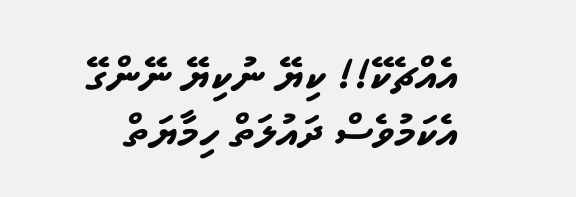އެއްޗެކޭ!! ކިޔޭ ނުކިޔޭ ނޭންގޭ އެކަމުވެސް ދައުލަތް ހިމާޔަތް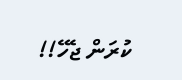ކުރަން ޖެހޭ!!